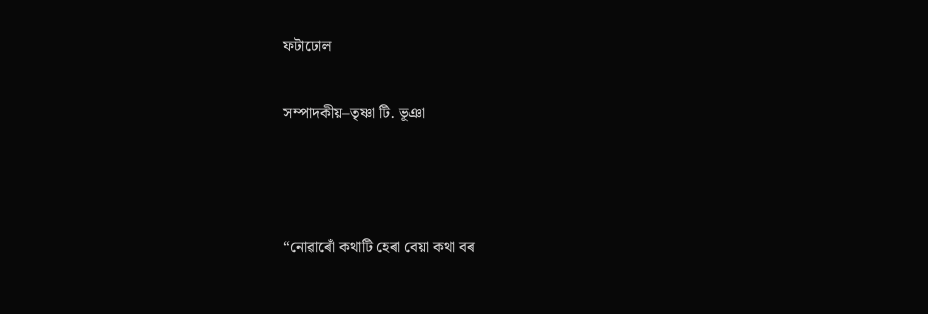ফটাঢোল

সম্পাদকীয়–তৃষ্ণা টি. ভূঞা



“নোৱাৰোঁ কথাটি হেৰা বেয়া কথা বৰ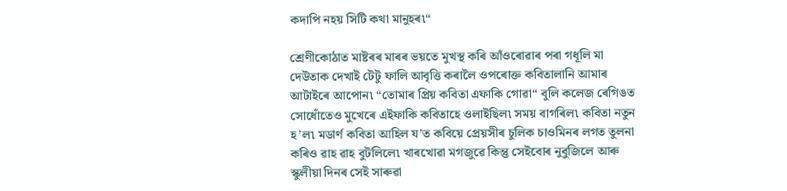কদাপি নহয় সিটি কথা মানুহৰ৷“

শ্ৰেণীকোঠাত মাষ্টৰৰ মাৰৰ ভয়তে মুখস্থ কৰি আঁওৰোৱাৰ পৰা গধূলি মা দেউতাক দেখাই টেটু ফালি আবৃত্তি কৰালৈ ওপৰোক্ত কবিতালানি আমাৰ আটাইৰে আপোন৷ “তোমাৰ প্ৰিয় কবিতা এফাকি গোৱা“ বুলি কলেজ ৰেগিঙত সোধোঁতেও মুখেৰে এইফাকি কবিতাহে ওলাইছিল৷ সময় বাগৰিল৷ কবিতা নতুন হ’ল৷ মডাৰ্ণ কবিতা আহিল য’ত কবিয়ে প্ৰেয়সীৰ চুলিক চাওমিনৰ লগত তুলনা কৰিও ৱাহ ৱাহ বুটলিলে৷ খাৰখোৱা মগজুৱে কিন্তু সেইবোৰ নুবুজিলে আৰু স্কুলীয়া দিনৰ সেই সাৰুৱা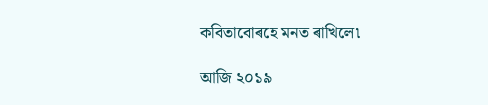কবিতাবোৰহে মনত ৰাখিলে৷

আজি ২০১৯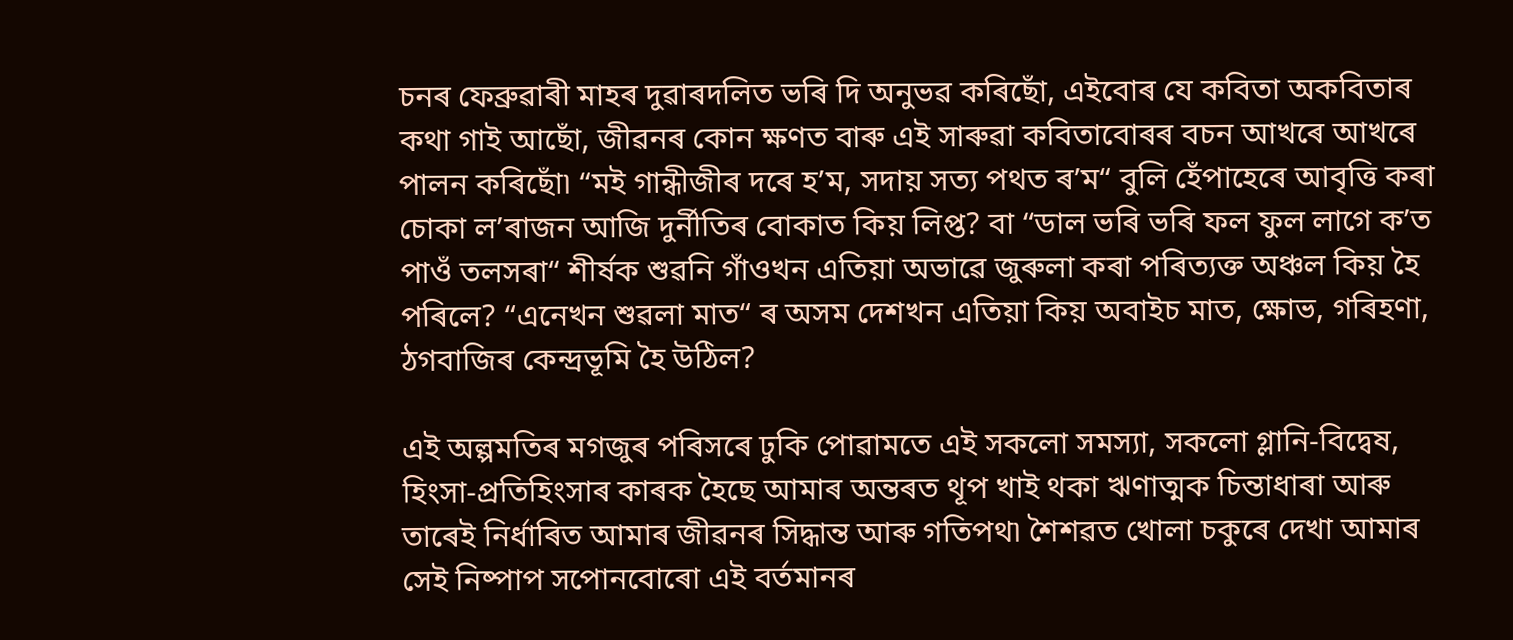চনৰ ফেব্ৰুৱাৰী মাহৰ দুৱাৰদলিত ভৰি দি অনুভৱ কৰিছোঁ, এইবোৰ যে কবিতা অকবিতাৰ কথা গাই আছোঁ, জীৱনৰ কোন ক্ষণত বাৰু এই সাৰুৱা কবিতাবোৰৰ বচন আখৰে আখৰে পালন কৰিছোঁ৷ “মই গান্ধীজীৰ দৰে হ’ম, সদায় সত্য পথত ৰ’ম“ বুলি হেঁপাহেৰে আবৃত্তি কৰা চোকা ল’ৰাজন আজি দুৰ্নীতিৰ বোকাত কিয় লিপ্ত? বা “ডাল ভৰি ভৰি ফল ফুল লাগে ক’ত পাওঁ তলসৰা“ শীৰ্ষক শুৱনি গাঁওখন এতিয়া অভাৱে জুৰুলা কৰা পৰিত্যক্ত অঞ্চল কিয় হৈ পৰিলে? “এনেখন শুৱলা মাত“ ৰ অসম দেশখন এতিয়া কিয় অবাইচ মাত, ক্ষোভ, গৰিহণা, ঠগবাজিৰ কেন্দ্ৰভূমি হৈ উঠিল?

এই অল্পমতিৰ মগজুৰ পৰিসৰে ঢুকি পোৱামতে এই সকলো সমস্যা, সকলো গ্লানি-বিদ্বেষ, হিংসা-প্ৰতিহিংসাৰ কাৰক হৈছে আমাৰ অন্তৰত থূপ খাই থকা ঋণাত্মক চিন্তাধাৰা আৰু তাৰেই নিৰ্ধাৰিত আমাৰ জীৱনৰ সিদ্ধান্ত আৰু গতিপথ৷ শৈশৱত খোলা চকুৰে দেখা আমাৰ সেই নিষ্পাপ সপোনবোৰো এই বৰ্তমানৰ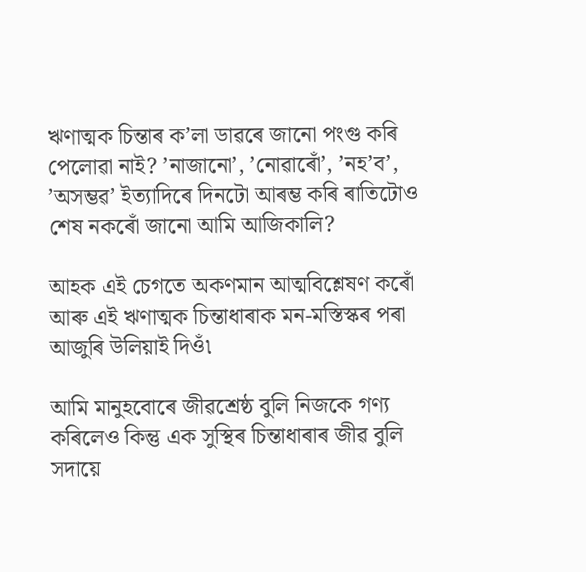ঋণাত্মক চিন্তাৰ ক’লা ডাৱৰে জানো পংগু কৰি পেলোৱা নাই? ’নাজানো’, ’নোৱাৰোঁ’, ’নহ’ব’, ’অসম্ভৱ’ ইত্যাদিৰে দিনটো আৰম্ভ কৰি ৰাতিটোও শেষ নকৰোঁ জানো আমি আজিকালি?

আহক এই চেগতে অকণমান আত্মবিশ্লেষণ কৰোঁ আৰু এই ঋণাত্মক চিন্তাধাৰাক মন-মস্তিস্কৰ পৰা আজুৰি উলিয়াই দিওঁ৷

আমি মানুহবোৰে জীৱশ্ৰেষ্ঠ বুলি নিজকে গণ্য কৰিলেও কিন্তু এক সুস্থিৰ চিন্তাধাৰাৰ জীৱ বুলি সদায়ে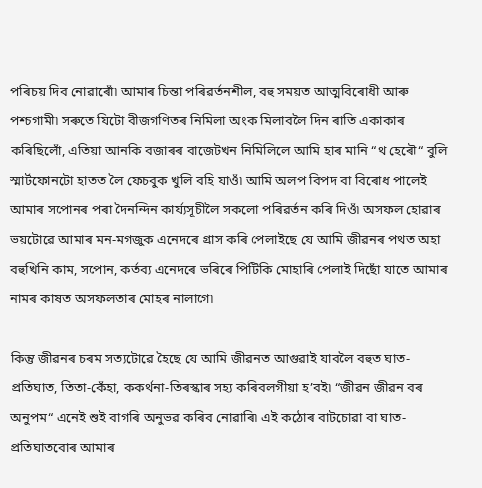পৰিচয় দিব নোৱাৰোঁ৷ আমাৰ চিন্তা পৰিৱৰ্তনশীল, বহু সময়ত আত্মবিৰোধী আৰু পশ্চগামী৷ সৰুতে যিটো বীজগণিতৰ নিমিলা অংক মিলাবলৈ দিন ৰাতি একাকাৰ কৰিছিলোঁ, এতিয়া আনকি বজাৰৰ বাজেটখন নিমিলিলে আমি হাৰ মানি “থ হেৰৌ“ বুলি স্মাৰ্টফোনটো হাতত লৈ ফেচবুক খুলি বহি যাওঁ৷ আমি অলপ বিপদ বা বিৰোধ পালেই আমাৰ সপোনৰ পৰা দৈনন্দিন কাৰ্য্যসূচীলৈ সকলো পৰিৱৰ্তন কৰি দিওঁ৷ অসফল হোৱাৰ ভয়টোৱে আমাৰ মন-মগজুক এনেদৰে গ্ৰাস কৰি পেলাইছে যে আমি জীৱনৰ পথত অহা বহুখিনি কাম, সপোন, কৰ্তব্য এনেদৰে ভৰিৰে পিটিকি মোহাৰি পেলাই দিছোঁ যাতে আমাৰ নামৰ কাষত অসফলতাৰ মোহৰ নালাগে৷

কিন্তু জীৱনৰ চৰম সত্যটোৱে হৈছে যে আমি জীৱনত আগুৱাই যাবলৈ বহুত ঘাত-প্ৰতিঘাত, তিতা-কেঁহা, ককৰ্থনা-তিৰস্কাৰ সহ্য কৰিবলগীয়া হ’বই৷ “জীৱন জীৱন বৰ অনুপম“ এনেই শুই বাগৰি অনুভৱ কৰিব নোৱাৰি৷ এই কঠোৰ বাটচোৱা বা ঘাত-প্ৰতিঘাতবোৰ আমাৰ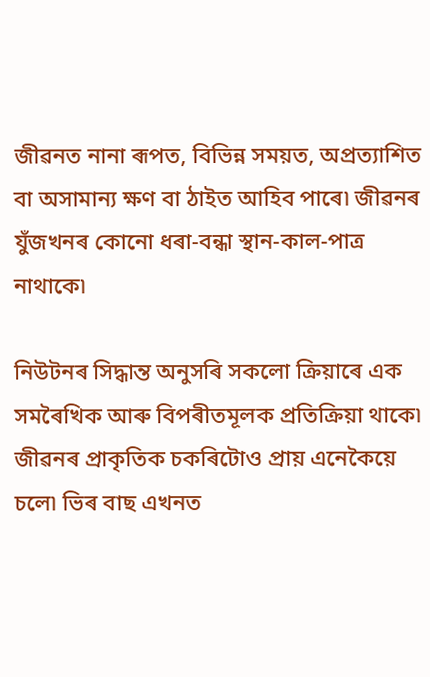জীৱনত নানা ৰূপত, বিভিন্ন সময়ত, অপ্ৰত্যাশিত বা অসামান্য ক্ষণ বা ঠাইত আহিব পাৰে৷ জীৱনৰ যুঁজখনৰ কোনো ধৰা-বন্ধা স্থান-কাল-পাত্ৰ নাথাকে৷

নিউটনৰ সিদ্ধান্ত অনুসৰি সকলো ক্ৰিয়াৰে এক সমৰৈখিক আৰু বিপৰীতমূলক প্ৰতিক্ৰিয়া থাকে৷ জীৱনৰ প্ৰাকৃতিক চকৰিটোও প্ৰায় এনেকৈয়ে চলে৷ ভিৰ বাছ এখনত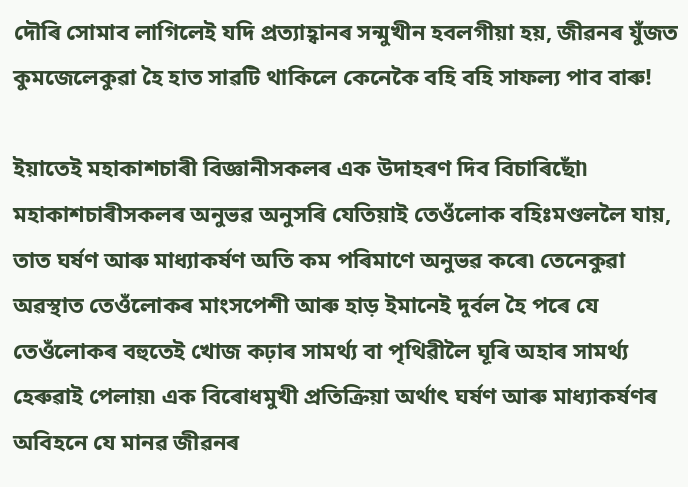দৌৰি সোমাব লাগিলেই যদি প্ৰত্যাহ্বানৰ সন্মুখীন হবলগীয়া হয়, জীৱনৰ যুঁজত কুমজেলেকুৱা হৈ হাত সাৱটি থাকিলে কেনেকৈ বহি বহি সাফল্য পাব বাৰু!

ইয়াতেই মহাকাশচাৰী বিজ্ঞানীসকলৰ এক উদাহৰণ দিব বিচাৰিছোঁ৷ মহাকাশচাৰীসকলৰ অনুভৱ অনুসৰি যেতিয়াই তেওঁলোক বহিঃমণ্ডললৈ যায়, তাত ঘৰ্ষণ আৰু মাধ্যাকৰ্ষণ অতি কম পৰিমাণে অনুভৱ কৰে৷ তেনেকুৱা অৱস্থাত তেওঁলোকৰ মাংসপেশী আৰু হাড় ইমানেই দুৰ্বল হৈ পৰে যে তেওঁলোকৰ বহুতেই খোজ কঢ়াৰ সামৰ্থ্য বা পৃথিৱীলৈ ঘূৰি অহাৰ সামৰ্থ্য হেৰুৱাই পেলায়৷ এক বিৰোধমুখী প্ৰতিক্ৰিয়া অৰ্থাৎ ঘৰ্ষণ আৰু মাধ্যাকৰ্ষণৰ অবিহনে যে মানৱ জীৱনৰ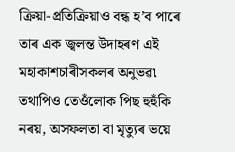ক্ৰিয়া-প্ৰতিক্ৰিয়াও বন্ধ হ’ব পাৰে তাৰ এক জ্বলন্ত উদাহৰণ এই মহাকাশচাৰীসকলৰ অনুভৱ৷ তথাপিও তেওঁলোক পিছ হুহুঁকি নৰয়, অসফলতা বা মৃত্যুৰ ভয়ে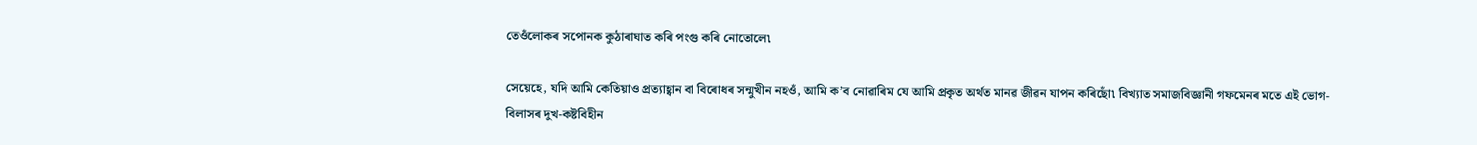তেওঁলোকৰ সপোনক কুঠাৰাঘাত কৰি পংগু কৰি নোতোলে৷

সেয়েহে, যদি আমি কেতিয়াও প্ৰত্যাহ্বান বা বিৰোধৰ সন্মুখীন নহওঁ, আমি ক’ব নোৱাৰিম যে আমি প্ৰকৃত অৰ্থত মানৱ জীৱন যাপন কৰিছোঁ৷ বিখ্যাত সমাজবিজ্ঞানী গফমেনৰ মতে এই ভোগ-বিলাসৰ দুখ-কষ্টবিহীন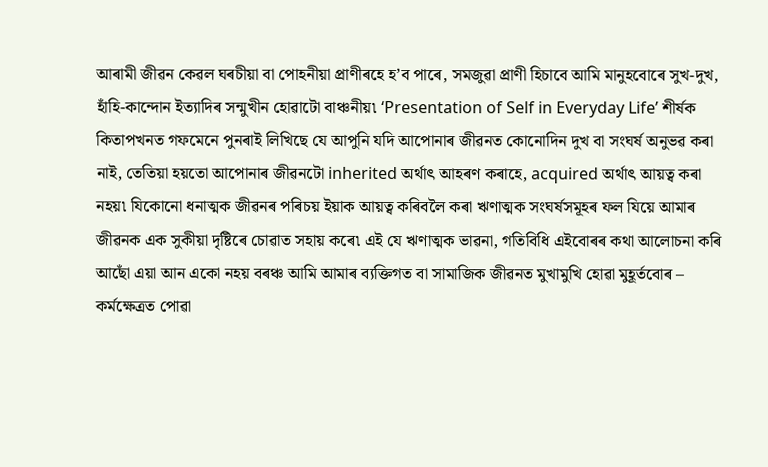আৰামী জীৱন কেৱল ঘৰচীয়া বা পোহনীয়া প্ৰাণীৰহে হ’ব পাৰে, সমজুৱা প্ৰাণী হিচাবে আমি মানুহবোৰে সুখ-দুখ, হাঁহি-কান্দোন ইত্যাদিৰ সন্মুখীন হোৱাটো বাঞ্চনীয়৷ ‘Presentation of Self in Everyday Life’ শীৰ্ষক কিতাপখনত গফমেনে পুনৰাই লিখিছে যে আপুনি যদি আপোনাৰ জীৱনত কোনোদিন দুখ বা সংঘৰ্ষ অনুভৱ কৰা নাই, তেতিয়া হয়তো আপোনাৰ জীৱনটো inherited অৰ্থাৎ আহৰণ কৰাহে, acquired অৰ্থাৎ আয়ত্ব কৰা নহয়৷ যিকোনো ধনাত্মক জীৱনৰ পৰিচয় ইয়াক আয়ত্ব কৰিবলৈ কৰা ঋণাত্মক সংঘৰ্ষসমূহৰ ফল যিয়ে আমাৰ জীৱনক এক সুকীয়া দৃষ্টিৰে চোৱাত সহায় কৰে৷ এই যে ঋণাত্মক ভাৱনা, গতিবিধি এইবোৰৰ কথা আলোচনা কৰি আছোঁ এয়া আন একো নহয় বৰঞ্চ আমি আমাৰ ব্যক্তিগত বা সামাজিক জীৱনত মুখামুখি হোৱা মুহূৰ্তবোৰ – কৰ্মক্ষেত্ৰত পোৱা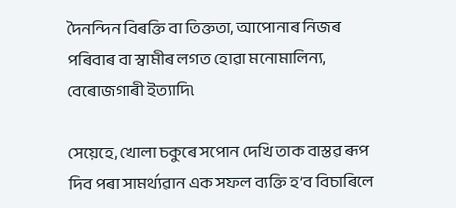দৈনন্দিন বিৰক্তি বা তিক্ততা, আপোনাৰ নিজৰ পৰিবাৰ বা স্বামীৰ লগত হোৱা মনোমালিন্য, বেৰোজগাৰী ইত্যাদি৷

সেয়েহে, খোলা চকুৰে সপোন দেখি তাক বাস্তৱ ৰূপ দিব পৰা সামৰ্থ্যৱান এক সফল ব্যক্তি হ’ব বিচাৰিলে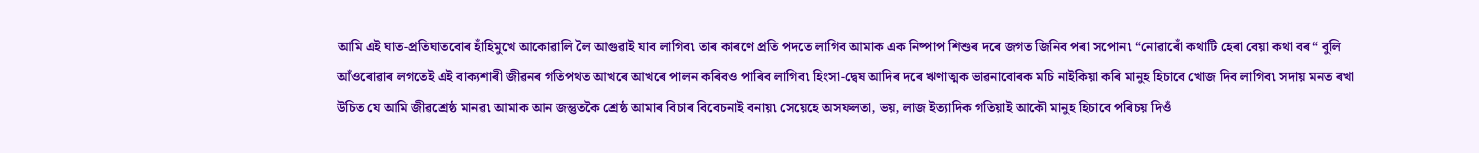আমি এই ঘাত-প্ৰতিঘাতবোৰ হাঁহিমুখে আকোৱালি লৈ আগুৱাই যাব লাগিব৷ তাৰ কাৰণে প্ৰতি পদতে লাগিব আমাক এক নিষ্পাপ শিশুৰ দৰে জগত জিনিব পৰা সপোন৷ “নোৱাৰোঁ কথাটি হেৰা বেয়া কথা বৰ“ বুলি আঁওৰোৱাৰ লগতেই এই বাক্যশাৰী জীৱনৰ গতিপথত আখৰে আখৰে পালন কৰিবও পাৰিব লাগিব৷ হিংসা-দ্বেষ আদিৰ দৰে ঋণাত্মক ভাৱনাবোৰক মচি নাইকিয়া কৰি মানুহ হিচাবে খোজ দিব লাগিব৷ সদায় মনত ৰখা উচিত যে আমি জীৱশ্ৰেষ্ঠ মানৱ৷ আমাক আন জন্তুতকৈ শ্ৰেষ্ঠ আমাৰ বিচাৰ বিবেচনাই বনায়৷ সেয়েহে অসফলতা, ভয়, লাজ ইত্যাদিক গতিয়াই আকৌ মানুহ হিচাবে পৰিচয় দিওঁ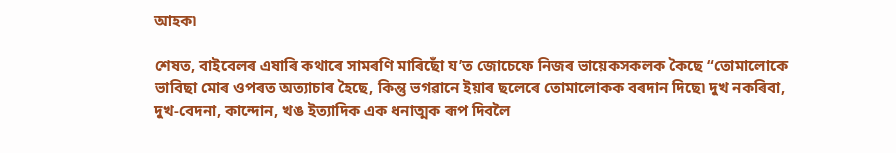আহক৷

শেষত, বাইবেলৰ এষাৰি কথাৰে সামৰণি মাৰিছোঁ য’ত জোচেফে নিজৰ ভায়েকসকলক কৈছে “তোমালোকে ভাবিছা মোৰ ওপৰত অত্যাচাৰ হৈছে, কিন্তু ভগৱানে ইয়াৰ ছলেৰে তোমালোকক বৰদান দিছে৷ দুখ নকৰিবা, দুখ-বেদনা, কান্দোন, খঙ ইত্যাদিক এক ধনাত্মক ৰূপ দিবলৈ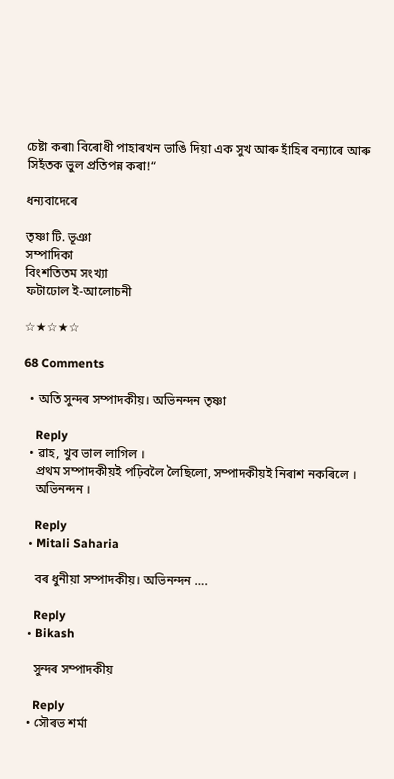চেষ্টা কৰা৷ বিৰোধী পাহাৰখন ভাঙি দিয়া এক সুখ আৰু হাঁহিৰ বন্যাৰে আৰু সিহঁতক ভুল প্ৰতিপন্ন কৰা!“

ধন্যবাদেৰে

তৃষ্ণা টি. ভূঞা
সম্পাদিকা
বিংশতিতম সংখ্যা
ফটাঢোল ই-আলোচনী

☆★☆★☆

68 Comments

  • অতি সুন্দৰ সম্পাদকীয়। অভিনন্দন তৃষ্ণা

    Reply
  • ৱাহ, খুব ভাল লাগিল ।
    প্ৰথম সম্পাদকীয়ই পঢ়িবলৈ লৈছিলো, সম্পাদকীয়ই নিৰাশ নকৰিলে ।
    অভিনন্দন ।

    Reply
  • Mitali Saharia

    বৰ ধুনীয়া সম্পাদকীয়। অভিনন্দন ….

    Reply
  • Bikash

    সুন্দৰ সম্পাদকীয়

    Reply
  • সৌৰভ শৰ্মা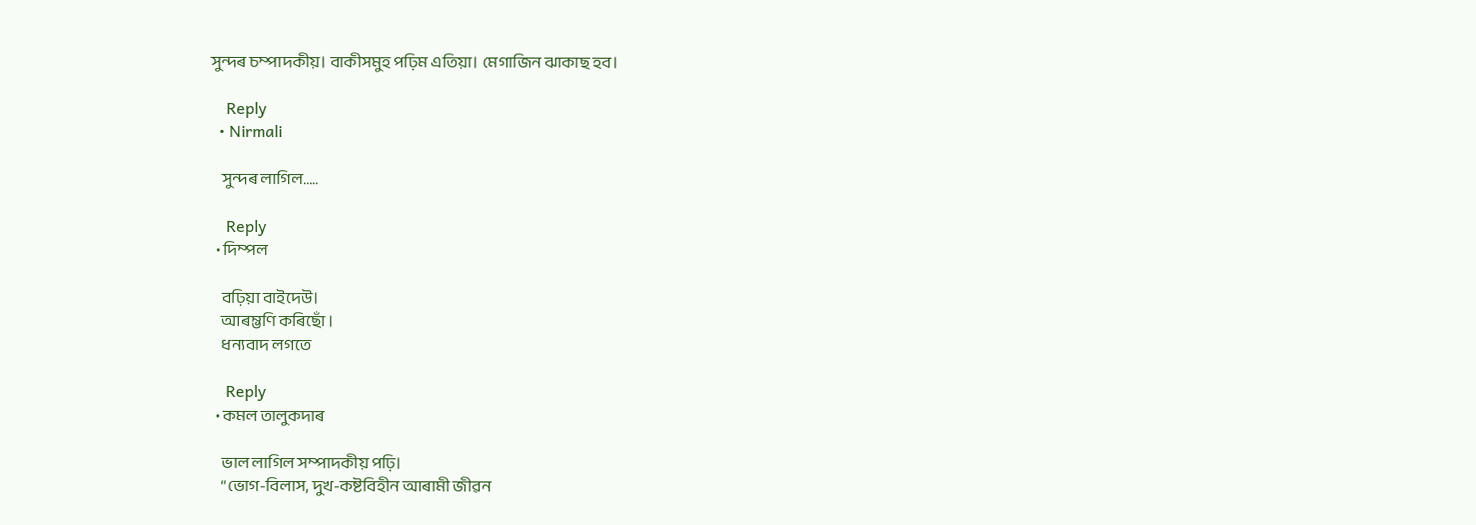সুন্দৰ চম্পাদকীয়। বাকীসমুহ পঢ়িম এতিয়া। মেগাজিন ঝাকাছ হব।

    Reply
  • Nirmali

    সুন্দৰ লাগিল…..

    Reply
  • দিম্পল

    বঢ়িয়া বাইদেউ।
    আৰম্ভণি কৰিছোঁ ।
    ধন্যবাদ লগতে

    Reply
  • কমল তালুকদাৰ

    ভাল লাগিল সম্পাদকীয় পঢ়ি।
    “ভোগ-বিলাস, দুখ-কষ্টবিহীন আৰামী জীৱন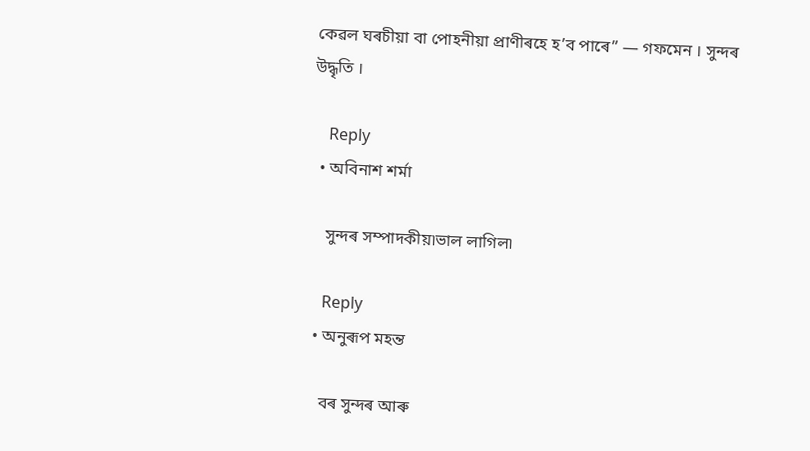কেৱল ঘৰচীয়া বা পোহনীয়া প্ৰাণীৰহে হ’ব পাৰে” — গফমেন । সুন্দৰ উদ্ধৃতি ।

    Reply
  • অবিনাশ শৰ্মা

    সুন্দৰ সম্পাদকীয়৷ভাল লাগিল৷

    Reply
  • অনুৰূপ মহন্ত

    বৰ সুন্দৰ আৰু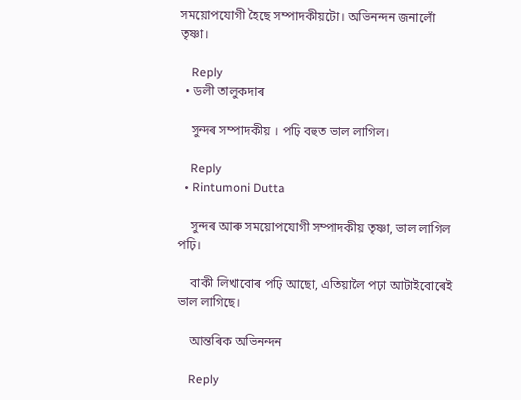সময়োপযোগী হৈছে সম্পাদকীয়টো। অভিনন্দন জনালোঁ তৃষ্ণা।

    Reply
  • ডলী তালুকদাৰ

    সুন্দৰ সম্পাদকীয় । পঢ়ি বহুত ভাল লাগিল।

    Reply
  • Rintumoni Dutta

    সুন্দৰ আৰু সময়োপযোগী সম্পাদকীয় তৃষ্ণা, ভাল লাগিল পঢ়ি।

    বাকী লিখাবোৰ পঢ়ি আছো, এতিয়ালৈ পঢ়া আটাইবোৰেই ভাল লাগিছে।

    আন্তৰিক অভিনন্দন

    Reply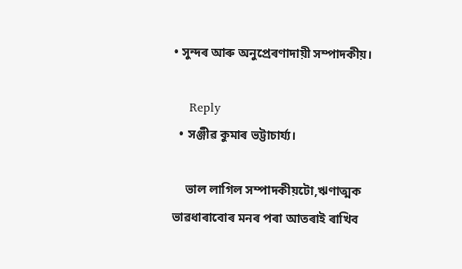• সুন্দৰ আৰু অনুপ্ৰেৰণাদায়ী সম্পাদকীয়।

    Reply
  • সঞ্জীৱ কুমাৰ ভট্টাচাৰ্য্য।

    ভাল লাগিল সম্পাদকীয়টো,ঋণাত্মক ভাৱধাৰাবোৰ মনৰ পৰা আতৰাই ৰাখিব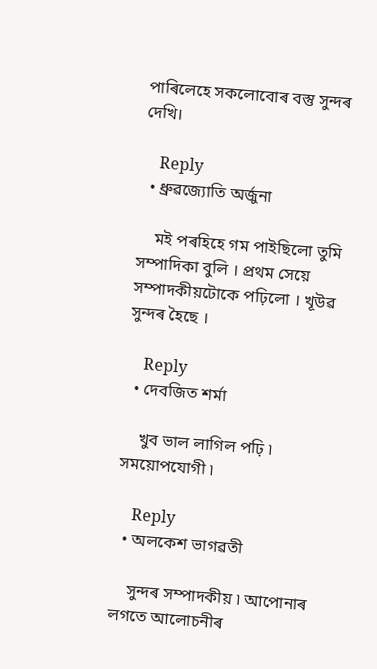পাৰিলেহে সকলোবোৰ বস্তু সুন্দৰ দেখি।

    Reply
  • ধ্ৰুৱজ্যোতি অৰ্জুনা

    মই পৰহিহে গম পাইছিলো তুমি সম্পাদিকা বুলি । প্ৰথম সেয়ে সম্পাদকীয়টোকে পঢ়িলো । খূউৱ সুন্দৰ হৈছে ।

    Reply
  • দেবজিত শৰ্মা

    খুব ভাল লাগিল পঢ়ি ৷ সময়োপযোগী ৷

    Reply
  • অলকেশ ভাগৱতী

    সুন্দৰ সম্পাদকীয় ৷ আপোনাৰ লগতে আলোচনীৰ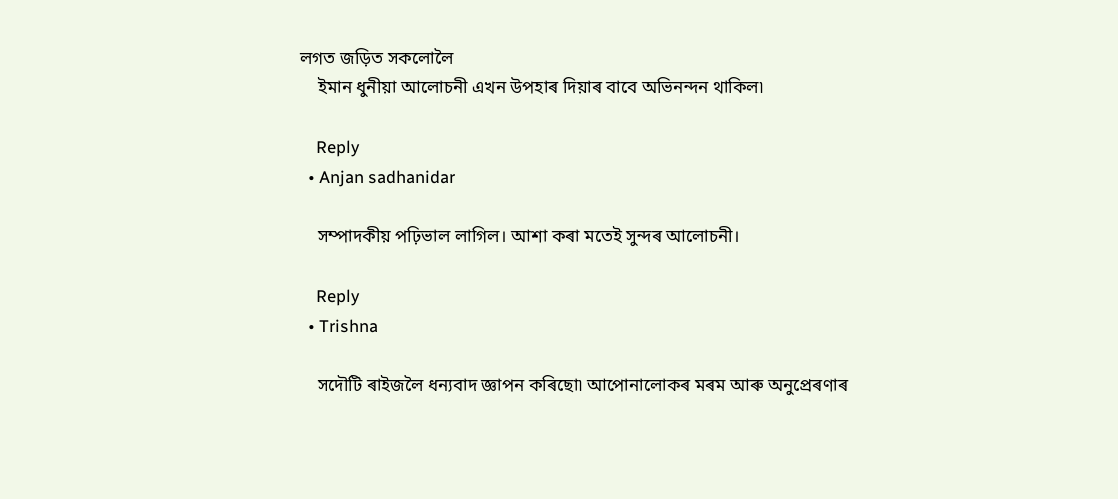লগত জড়িত সকলোলৈ
    ইমান ধুনীয়া আলোচনী এখন উপহাৰ দিয়াৰ বাবে অভিনন্দন থাকিল৷

    Reply
  • Anjan sadhanidar

    সম্পাদকীয় পঢ়িভাল লাগিল। আশা কৰা মতেই সুন্দৰ আলোচনী।

    Reply
  • Trishna

    সদৌটি ৰাইজলৈ ধন্যবাদ জ্ঞাপন কৰিছো৷ আপোনালোকৰ মৰম আৰু অনুপ্ৰেৰণাৰ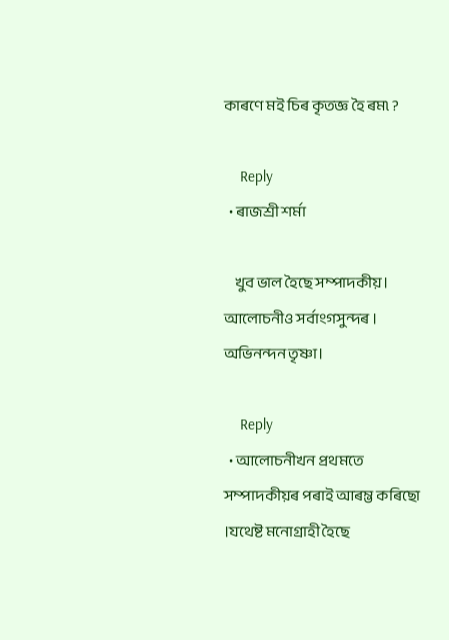কাৰণে মই চিৰ কৃতজ্ঞ হৈ ৰম৷ ?

    Reply
  • ৰাজশ্ৰী শৰ্মা

    খুব ভাল হৈছে সম্পাদকীয়। আলোচনীও সৰ্বাংগসুন্দৰ । অভিনন্দন তৃষ্ণা।

    Reply
  • আলোচনীখন প্ৰথমতে সম্পাদকীয়ৰ পৰাই আৰম্ভ কৰিছো ।যথেষ্ট মনোগ্ৰাহী হৈছে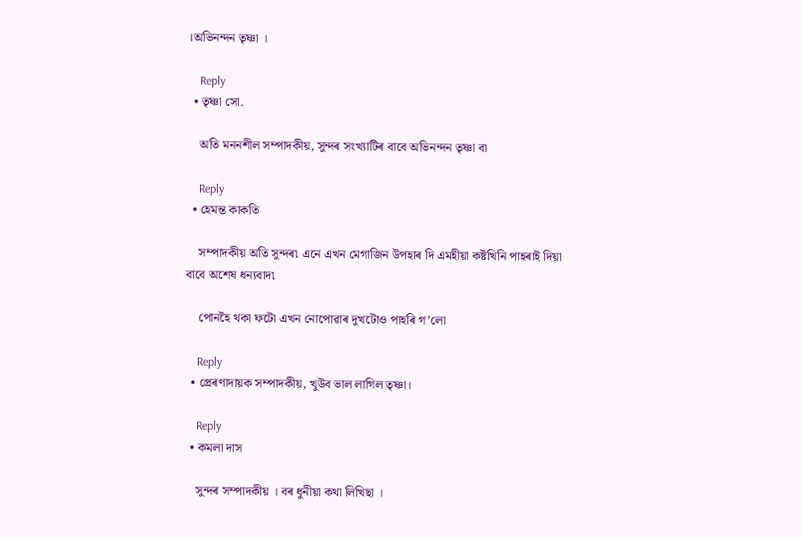।অভিনন্দন তৃষ্ণা ।

    Reply
  • তৃষ্ণা সো.

    অতি মননশীল সম্পাদকীয়, সুন্দৰ সংখ্যাটিৰ বাবে অভিনন্দন তৃষ্ণা বা

    Reply
  • হেমন্ত কাকতি

    সম্পাদকীয় অতি সুন্দৰ৷ এনে এখন মেগাজিন উপহাৰ দি এমহীয়া কষ্টখিনি পাহৰাই দিয়া বাবে অশেষ ধন্যবাদ৷

    পোনহৈ থকা ফটো এখন নোপোৱাৰ দুখটোও পাহৰি গ’লো

    Reply
  • প্ৰেৰণাদায়ক সম্পাদকীয়, খুউব ভাল লাগিল তৃষ্ণা।

    Reply
  • কমলা দাস

    সুন্দৰ সম্পাদকীয় । বৰ ধুনীয়া কথা লিখিছা ।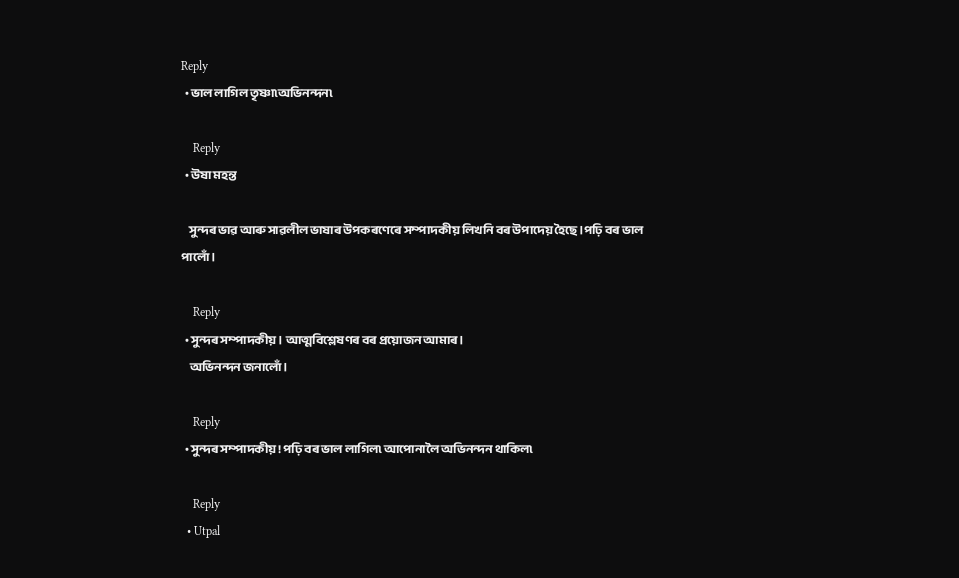Reply
  • ভাল লাগিল তৃষ্ণা৷অভিনন্দন৷

    Reply
  • উষা মহন্ত

    সুন্দৰ ভাৱ আৰু সাৱলীল ভাষাৰ উপকৰণেৰে সম্পাদকীয় লিখনি বৰ উপাদেয় হৈছে ।পঢ়ি বৰ ভাল পালোঁ ।

    Reply
  • সুন্দৰ সম্পাদকীয়। আত্মবিশ্লেষণৰ বৰ প্ৰয়োজন আমাৰ।
    অভিনন্দন জনালোঁ।

    Reply
  • সুন্দৰ সম্পাদকীয়! পঢ়ি বৰ ভাল লাগিল৷ আপোনালৈ অভিনন্দন থাকিল৷

    Reply
  • Utpal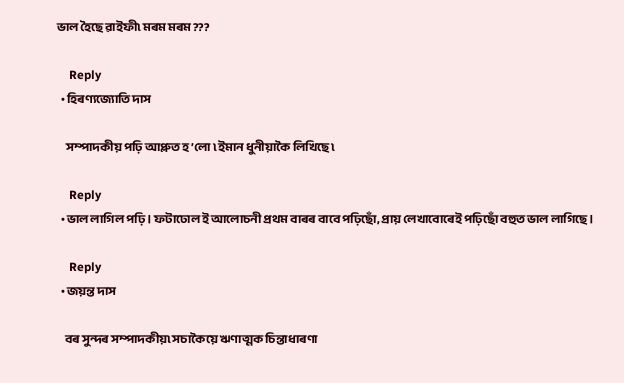ভাল হৈছে ৱাইফী৷ মৰম মৰম ???

    Reply
  • হিৰণ্যজ্যোতি দাস

    সম্পাদকীয় পঢ়ি আপ্লুত হ’লো ৷ ইমান ধুনীয়াকৈ লিখিছে ৷

    Reply
  • ভাল লাগিল পঢ়ি । ফটাঢোল ই আলোচনী প্ৰথম বাৰৰ বাবে পঢ়িছোঁ, প্ৰায় লেখাবোৰেই পঢ়িছোঁ বহুত ভাল লাগিছে ।

    Reply
  • জয়ন্ত দাস

    বৰ সুন্দৰ সম্পাদকীয়৷ সচাকৈয়ে ঋণাত্মক চিন্তাধাৰণা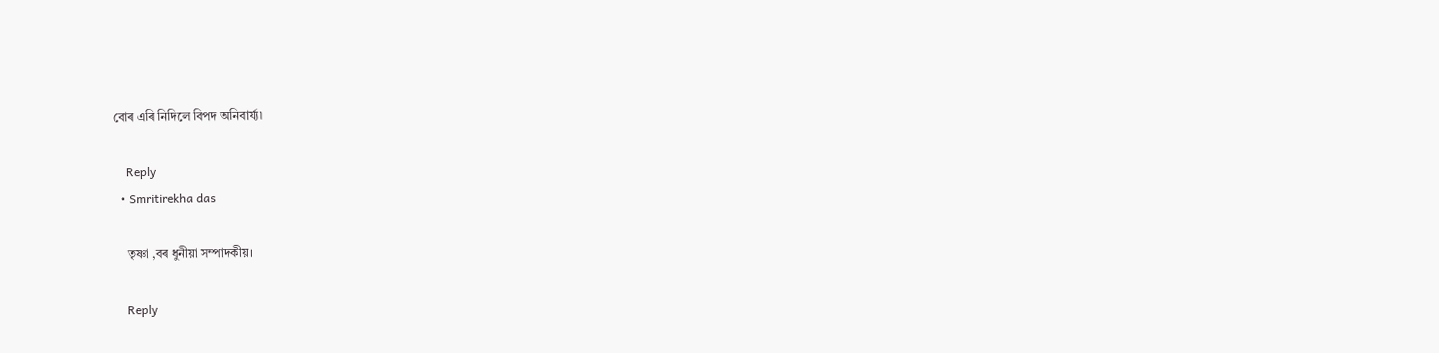বোৰ এৰি নিদিলে বিপদ অনিবাৰ্য্য৷

    Reply
  • Smritirekha das

    তৃষ্ণা ,বৰ ধুনীয়া সম্পাদকীয়।

    Reply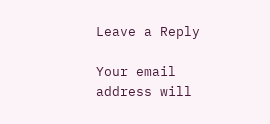Leave a Reply

Your email address will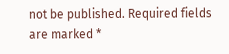not be published. Required fields are marked *